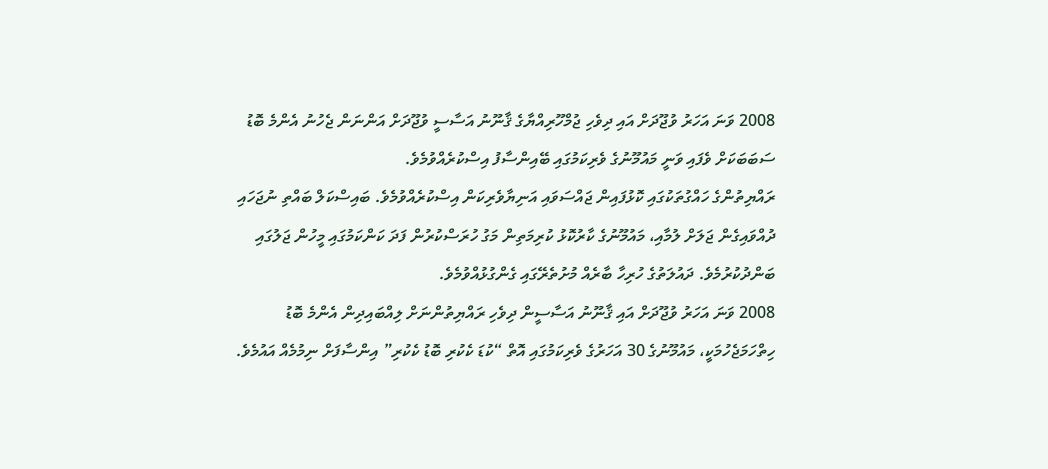2008 ވަނަ އަހަރު ވުޖޫދަށް އައި ދިވެހި ޖުމްހޫރިއްޔާގެ ޤާނޫނު އަސާސީ ވުޖޫދަށް އަންނަން ޖެހުނު އެންމެ ބޮޑު ސަބަބަކަށް ވެފައި ވަނީ މައުމޫނުގެ ވެރިކަމުގައި ބޭއިންސާފު އިސްކުރެއްވުމެވެ.
ރައްޔިތުންގެ ހައްގުތަކުގައި ކޮޅުފައިން ޖައްސަވައި އަނިޔާވެރިކަން އިސްކުރެއްވުމެވެ. ބައިސްކަލް ބައްތި ނުޖަހައި ދުއްވައިގެން ޖަލަށް ލުމާއި، މައުމޫނުގެ ކާރުކޮޅު ކުރިމަތިން މަގު ހުރަސްކުރުން ފަދަ ކަންކަމުގައި މީހުން ޖަލުގައި ބަންދުކުރުމެވެ. ދައުލަތުގެ ހުރިހާ ބާރެއް މުށުތެރޭގައި ގެންގުޅުއްވުމެވެ.
2008 ވަނަ އަހަރު ވުޖޫދަށް އައި ޤާނޫނު އަސާސީން ދިވެހި ރައްޔިތުންނަށް ލިއްބައިދިން އެންމެ ބޮޑު ހިތްހަމަޖެހުމަކީ، މައުމޫނުގެ 30 އަހަރުގެ ވެރިކަމުގައި އޮތް “ކުޑަ ކެކުރި ބޮޑު ކެކުރި” އިންސާފަށް ނިމުމެއް އައުމެވެ.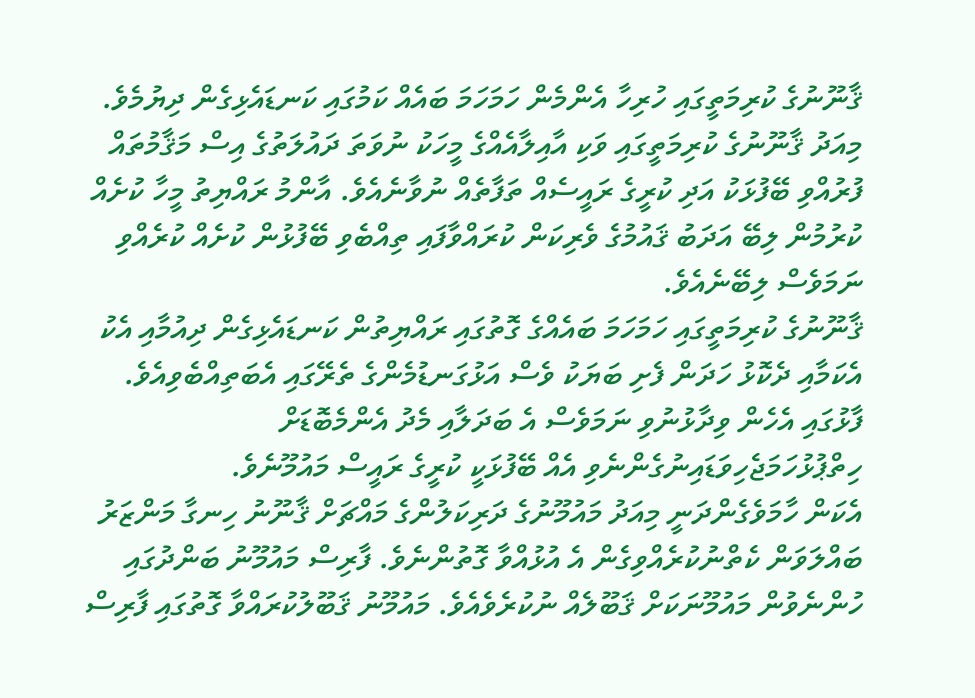ޤާނޫނުގެ ކުރިމަތީގައި ހުރިހާ އެންމެން ހަމަހަމަ ބައެއް ކަމުގައި ކަނޑައެޅިގެން ދިޔުމެވެ.
މިއަދު ޤާނޫނުގެ ކުރިމަތީގައި ވަކި އާއިލާއެއްގެ މީހަކު ނުވަތަ ދައުލަތުގެ އިސް މަޤާމުތައް ފުރުއްވި ބޭފުޅަކު އަދި ކުރީގެ ރައީސެއް ތަފާތެއް ނުވާނެއެވެ. އާންމު ރައްޔިތު މީހާ ކުށެއް ކުރުމުން ލިބޭ އަދަބު ޤައުމުގެ ވެރިކަން ކުރައްވާފައި ތިއްބެވި ބޭފުޅުން ކުށެއް ކުރެއްވި ނަމަވެސް ލިބޭނެއެވެ.
ޤާނޫނުގެ ކުރިމަތީގައި ހަމަހަމަ ބައެއްގެ ގޮތުގައި ރައްޔިތުން ކަނޑައެޅިގެން ދިއުމާއި އެކު އެކަމާއި ދެކޮޅު ހަދަން ފެށި ބަޔަކު ވެސް އަޅުގަނޑުމެންގެ ތެރޭގައި އެބަތިއްބެވިއެވެ. ފާޅުގައި އެހެން ވިދާޅުނުވި ނަމަވެސް އެ ބަދަލާއި މެދު އެންމެބޮޑަށް ހިތްޕުޅުހަމަޖެހިވަޑައިނުގެންނެވި އެއް ބޭފުޅަކީ ކުރީގެ ރައީސް މައުމޫނެވެ.
އެކަން ހާމަވެގެންދަނީ މިއަދު މައުމޫނުގެ ދަރިކަލުންގެ މައްޗަށް ޤާނޫނު ހިނގާ މަންޒަރު ބައްލަވަން ކެތްނުކުރެއްވިގެން އެ އުޅުއްވާ ގޮތުންނެވެ. ފާރިސް މައުމޫނު ބަންދުގައި ހުންނެވުން މައުމޫނަކަށް ޤަބޫލެއް ނުކުރެވެއެވެ. މައުމޫނު ޤަބޫލުކުރައްވާ ގޮތުގައި ފާރިސް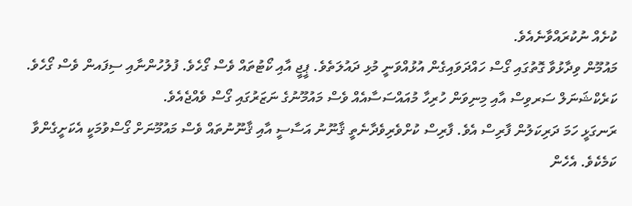ކުށެއް ނުކުރައްވާނެއެވެ.
މައުމޫން ވިދާޅުވާ ގޮތުގައި ގޯސް ހައްދަވައިގެން އުޅުއްވަނީ މުޅި ދައުލަތެވެ. ޕީޖީ އާއި ކޯޓުތައް ވެސް ގޯހެވެ. ފުލުހުންނާއި ސިފައން ވެސް ގޯހެވެ. ކަރެކްޝަނަލް ސަރވިސް އާއި މިނިވަން ހުރިހާ މުއައްސަސާއެއް ވެސް މައުމޫނުގެ ނަޒަރުގައި ގޯސް ވެއްޖެއެވެ.
ރަނގަޅީ ހަމަ ދަރިކަލުން ފާރިސް އެވެ. ފާރިސް ކުށްވެރިވެދާނެތީ ޤާނޫނު އަސާސީ އާއި ޤާނޫނުތައް ވެސް މައުމޫނަށް ގޯސްވުމަކީ އެކަށީގެންވާ ކަމެކެވެ. އެހެން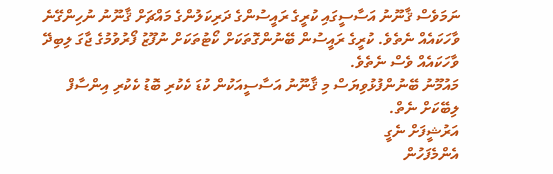ނަމަވެސް ޤާނޫނު އަސާސީގައި ކުރީގެ ރައީސުންގެ ދަރިކަލުންގެ މައްޗަށް ޤާނޫނު ނުހިންގޭނެ ވާހަކައެއް ނެތެވެ. ކުރީގެ ރައީސުން ބޭނުންގޮތަކަށް ކޯޓުތަކަށް ނުފޫޒު ފޯރުވުމުގެ ޖާގަ ލިބިދޭ ވާހަކައެއް ވެސް ނެތެވެ.
މައުމޫނު ބޭނުންފުޅުވިޔަސް މި ޤާނޫނު އަސާސީއަކުން ކުޑަ ކެކުރި ބޮޑު ކެކުރި އިންސާފް ލިބޭކަށް ނެތް.
އަރުޝީފަށް ނެގީ
އެންމެފަހުން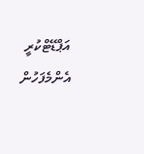އަޕްޑޭޓްކުރީ
އެންމެފަހުން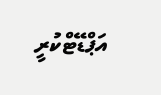އަޕްޑޭޓްކުރީ